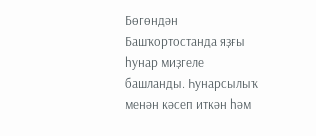Бөгөндән Башҡортостанда яҙғы һунар миҙгеле башланды. Һунарсылыҡ менән кәсеп иткән һәм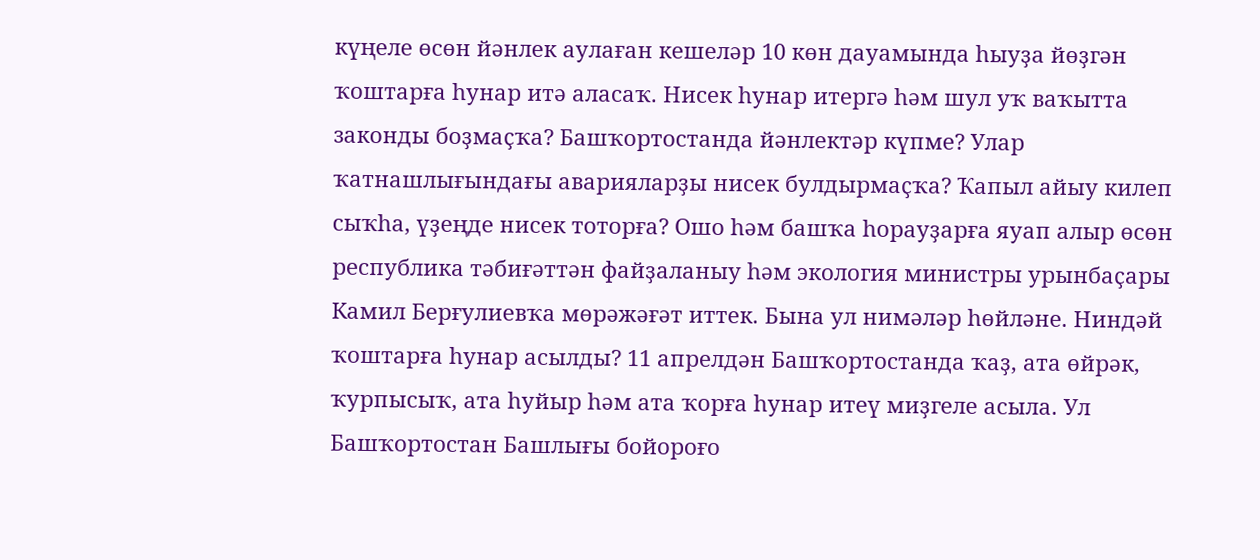күңеле өсөн йәнлек аулаған кешеләр 10 көн дауамында һыуҙа йөҙгән ҡоштарға һунар итә аласаҡ. Нисек һунар итергә һәм шул уҡ ваҡытта законды боҙмаҫҡа? Башҡортостанда йәнлектәр күпме? Улар ҡатнашлығындағы аварияларҙы нисек булдырмаҫҡа? Ҡапыл айыу килеп сыҡһа, үҙеңде нисек тоторға? Ошо һәм башҡа һорауҙарға яуап алыр өсөн республика тәбиғәттән файҙаланыу һәм экология министры урынбаҫары Камил Берғулиевҡа мөрәжәғәт иттек. Бына ул нимәләр һөйләне. Ниндәй ҡоштарға һунар асылды? 11 апрелдән Башҡортостанда ҡаҙ, ата өйрәк, ҡурпысыҡ, ата һуйыр һәм ата ҡорға һунар итеү миҙгеле асыла. Ул Башҡортостан Башлығы бойороғо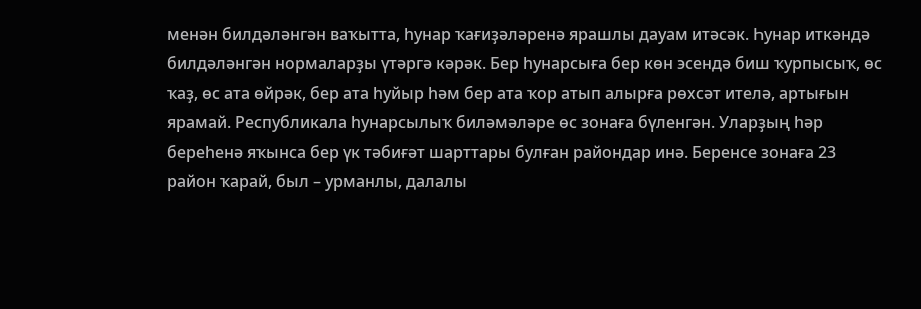менән билдәләнгән ваҡытта, һунар ҡағиҙәләренә ярашлы дауам итәсәк. Һунар иткәндә билдәләнгән нормаларҙы үтәргә кәрәк. Бер һунарсыға бер көн эсендә биш ҡурпысыҡ, өс ҡаҙ, өс ата өйрәк, бер ата һуйыр һәм бер ата ҡор атып алырға рөхсәт ителә, артығын ярамай. Республикала һунарсылыҡ биләмәләре өс зонаға бүленгән. Уларҙың һәр береһенә яҡынса бер үк тәбиғәт шарттары булған райондар инә. Беренсе зонаға 23 район ҡарай, был – урманлы, далалы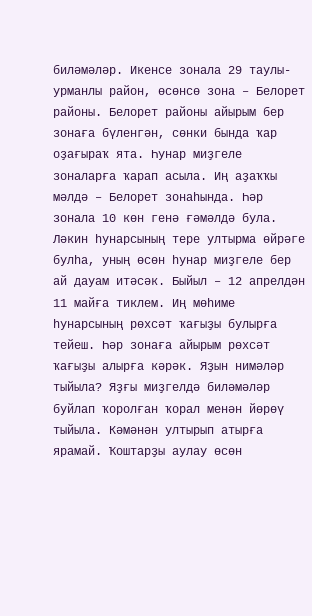биләмәләр. Икенсе зонала 29 таулы-урманлы район, өсөнсө зона – Белорет районы. Белорет районы айырым бер зонаға бүленгән, сөнки бында ҡар оҙағыраҡ ята. Һунар миҙгеле зоналарға ҡарап асыла. Иң аҙаҡҡы мәлдә – Белорет зонаһында. Һәр зонала 10 көн генә ғәмәлдә була. Ләкин һунарсының тере ултырма өйрәге булһа, уның өсөн һунар миҙгеле бер ай дауам итәсәк. Быйыл – 12 апрелдән 11 майға тиклем. Иң мөһиме һунарсының рөхсәт ҡағыҙы булырға тейеш. Һәр зонаға айырым рөхсәт ҡағыҙы алырға кәрәк. Яҙын нимәләр тыйыла? Яҙғы миҙгелдә биләмәләр буйлап ҡоролған ҡорал менән йөрөү тыйыла. Кәмәнән ултырып атырға ярамай. Ҡоштарҙы аулау өсөн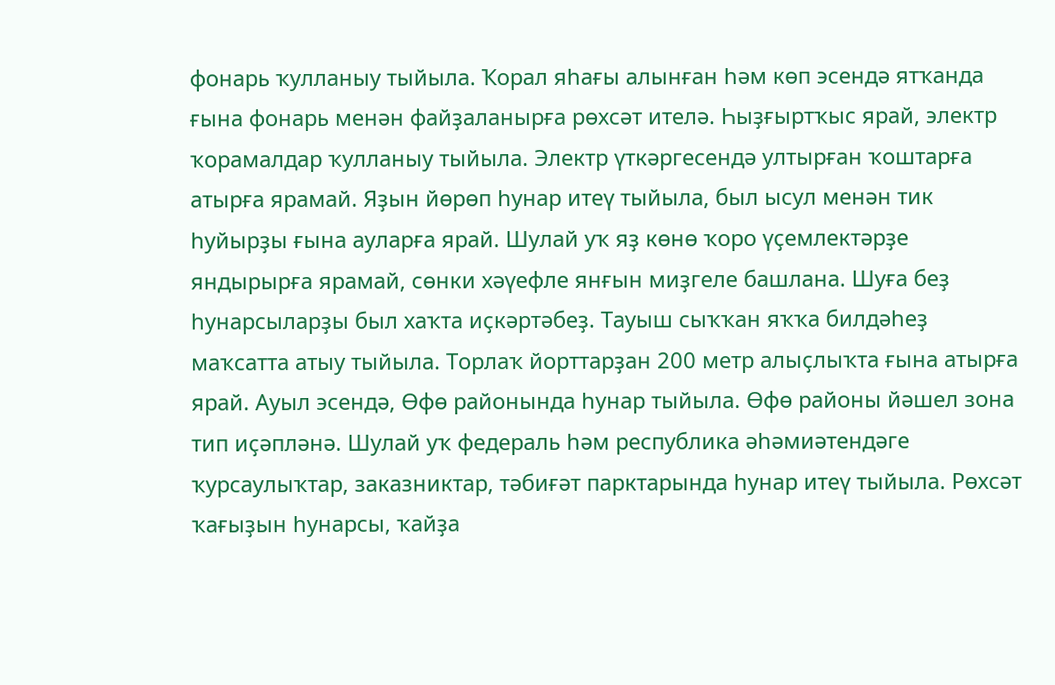фонарь ҡулланыу тыйыла. Ҡорал яһағы алынған һәм көп эсендә ятҡанда ғына фонарь менән файҙаланырға рөхсәт ителә. Һыҙғыртҡыс ярай, электр ҡорамалдар ҡулланыу тыйыла. Электр үткәргесендә ултырған ҡоштарға атырға ярамай. Яҙын йөрөп һунар итеү тыйыла, был ысул менән тик һуйырҙы ғына ауларға ярай. Шулай уҡ яҙ көнө ҡоро үҫемлектәрҙе яндырырға ярамай, сөнки хәүефле янғын миҙгеле башлана. Шуға беҙ һунарсыларҙы был хаҡта иҫкәртәбеҙ. Тауыш сыҡҡан яҡҡа билдәһеҙ маҡсатта атыу тыйыла. Торлаҡ йорттарҙан 200 метр алыҫлыҡта ғына атырға ярай. Ауыл эсендә, Өфө районында һунар тыйыла. Өфө районы йәшел зона тип иҫәпләнә. Шулай уҡ федераль һәм республика әһәмиәтендәге ҡурсаулыҡтар, заказниктар, тәбиғәт парктарында һунар итеү тыйыла. Рөхсәт ҡағыҙын һунарсы, ҡайҙа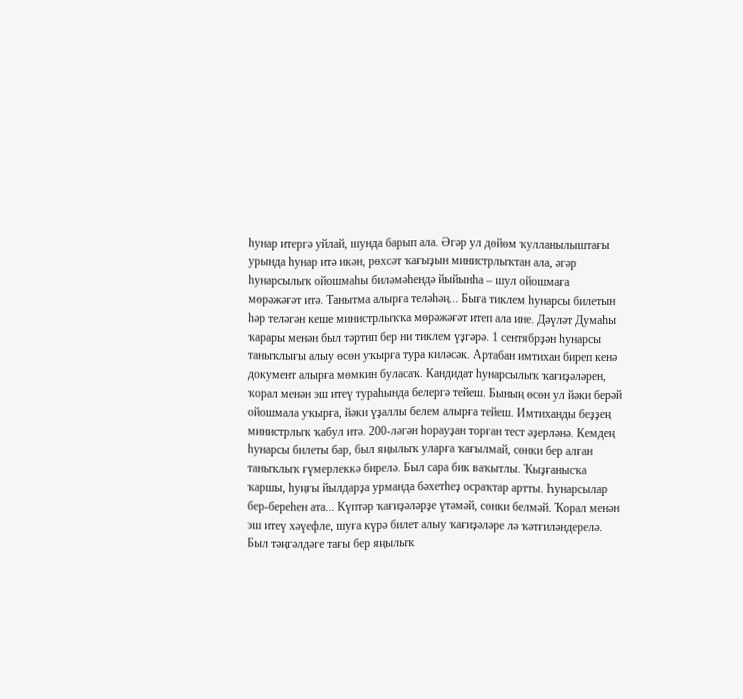һунар итергә уйлай, шунда барып ала. Әгәр ул дөйөм ҡулланылыштағы урында һунар итә икән, рөхсәт ҡағыҙын министрлыҡтан ала, әгәр һунарсылыҡ ойошмаһы биләмәһендә йыйынһа – шул ойошмаға мөрәжәғәт итә. Танытма алырға теләһәң... Быға тиклем һунарсы билетын һәр теләгән кеше министрлыҡҡа мөрәжәғәт итеп ала ине. Дәүләт Думаһы ҡарары менән был тәртип бер ни тиклем үҙгәрә. 1 сентябрҙән һунарсы таныҡлығы алыу өсөн уҡырға тура киләсәк. Артабан имтихан биреп кенә документ алырға мөмкин буласаҡ. Кандидат һунарсылыҡ ҡағиҙәләрен, ҡорал менән эш итеү тураһында белергә тейеш. Бының өсөн ул йәки берәй ойошмала уҡырға, йәки үҙаллы белем алырға тейеш. Имтиханды беҙҙең министрлыҡ ҡабул итә. 200-ләгән һорауҙан торған тест әҙерләнә. Кемдең һунарсы билеты бар, был яңылыҡ уларға ҡағылмай, сөнки бер алған таныҡлыҡ ғүмерлеккә бирелә. Был сара бик ваҡытлы. Ҡыҙғанысҡа ҡаршы, һуңғы йылдарҙа урманда бәхетһеҙ осраҡтар артты. Һунарсылар бер-береһен ата... Күптәр ҡағиҙәләрҙе үтәмәй, сөнки белмәй. Ҡорал менән эш итеү хәүефле, шуға күрә билет алыу ҡағиҙәләре лә ҡәтғиләндерелә. Был тәңгәлдәге тағы бер яңылыҡ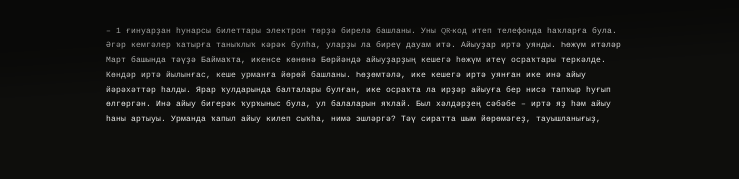– 1 ғинуарҙан һунарсы билеттары электрон төрҙә бирелә башланы. Уны QR-код итеп телефонда һаҡларға була. Әгәр кемгәлер ҡатырға таныҡлыҡ кәрәк булһа, уларҙы ла биреү дауам итә. Айыуҙар иртә уянды. Һөжүм итәләр Март башында тәүҙә Баймаҡта, икенсе көнөнә Бөрйәндә айыуҙарҙың кешегә һөжүм итеү осраҡтары теркәлде. Көндәр иртә йылынғас, кеше урманға йөрөй башланы. Һөҙөмтәлә, ике кешегә иртә уянған ике инә айыу йәрәхәттәр һалды. Ярар ҡулдарында балталары булған, ике осраҡта ла ирҙәр айыуға бер нисә тапҡыр һуғып өлгөргән. Инә айыу бигерәк ҡурҡыныс була, ул балаларын яҡлай. Был хәлдәрҙең сәбәбе – иртә яҙ һәм айыу һаны артыуы. Урманда ҡапыл айыу килеп сыҡһа, нимә эшләргә? Тәү сиратта шым йөрөмәгеҙ, тауышланығыҙ,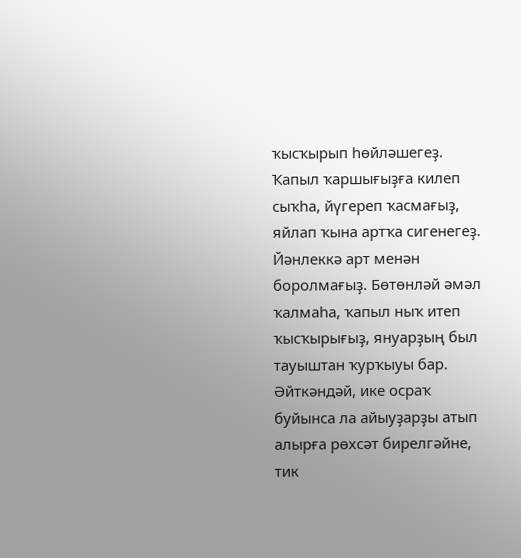ҡысҡырып һөйләшегеҙ. Ҡапыл ҡаршығыҙға килеп сыҡһа, йүгереп ҡасмағыҙ, яйлап ҡына артҡа сигенегеҙ. Йәнлеккә арт менән боролмағыҙ. Бөтөнләй әмәл ҡалмаһа, ҡапыл ныҡ итеп ҡысҡырығыҙ, януарҙың был тауыштан ҡурҡыуы бар. Әйткәндәй, ике осраҡ буйынса ла айыуҙарҙы атып алырға рөхсәт бирелгәйне, тик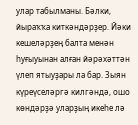улар табылманы. Бәлки, йыраҡҡа киткәндәрҙер. Йәки кешеләрҙең балта менән һуғыуынан алған йәрәхәттән үлеп ятыуҙары ла бар. Зыян күреүселәргә килгәндә, ошо көндәрҙә уларҙың икеһе лә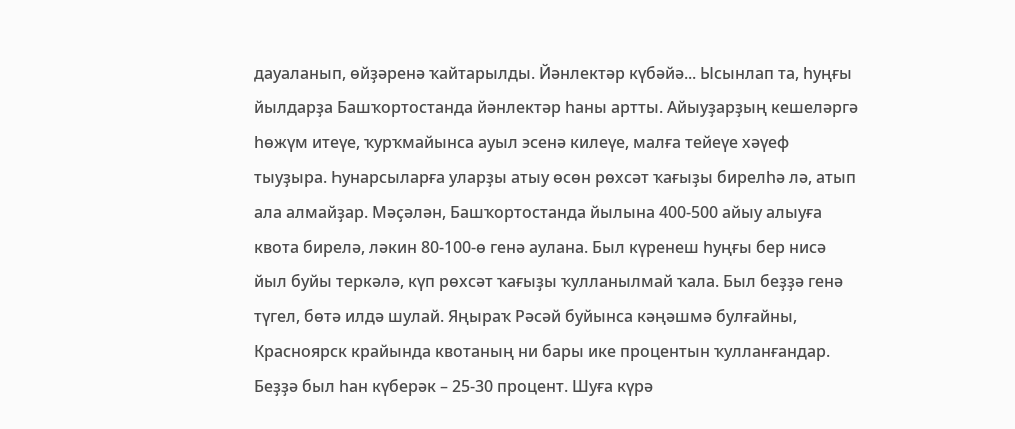дауаланып, өйҙәренә ҡайтарылды. Йәнлектәр күбәйә... Ысынлап та, һуңғы йылдарҙа Башҡортостанда йәнлектәр һаны артты. Айыуҙарҙың кешеләргә һөжүм итеүе, ҡурҡмайынса ауыл эсенә килеүе, малға тейеүе хәүеф тыуҙыра. Һунарсыларға уларҙы атыу өсөн рөхсәт ҡағыҙы бирелһә лә, атып ала алмайҙар. Мәҫәлән, Башҡортостанда йылына 400-500 айыу алыуға квота бирелә, ләкин 80-100-ө генә аулана. Был күренеш һуңғы бер нисә йыл буйы теркәлә, күп рөхсәт ҡағыҙы ҡулланылмай ҡала. Был беҙҙә генә түгел, бөтә илдә шулай. Яңыраҡ Рәсәй буйынса кәңәшмә булғайны, Красноярск крайында квотаның ни бары ике процентын ҡулланғандар. Беҙҙә был һан күберәк – 25-30 процент. Шуға күрә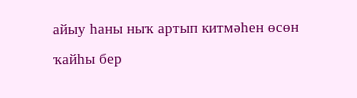айыу һаны ныҡ артып китмәһен өсөн ҡайһы бер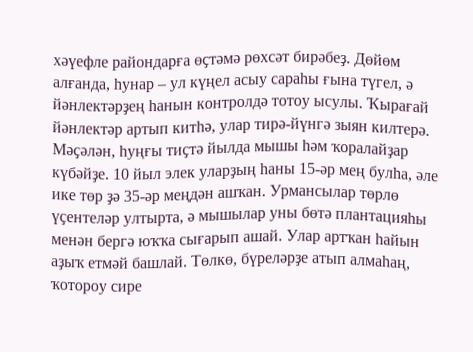хәүефле райондарға өҫтәмә рөхсәт бирәбеҙ. Дөйөм алғанда, һунар – ул күңел асыу сараһы ғына түгел, ә йәнлектәрҙең һанын контролдә тотоу ысулы. Ҡырағай йәнлектәр артып китһә, улар тирә-йүнгә зыян килтерә. Мәҫәлән, һуңғы тиҫтә йылда мышы һәм ҡоралайҙар күбәйҙе. 10 йыл элек уларҙың һаны 15-әр мең булһа, әле ике төр ҙә 35-әр меңдән ашҡан. Урмансылар төрлө үҫентеләр ултырта, ә мышылар уны бөтә плантацияһы менән бергә юҡҡа сығарып ашай. Улар артҡан һайын аҙыҡ етмәй башлай. Төлкө, бүреләрҙе атып алмаһаң, ҡотороу сире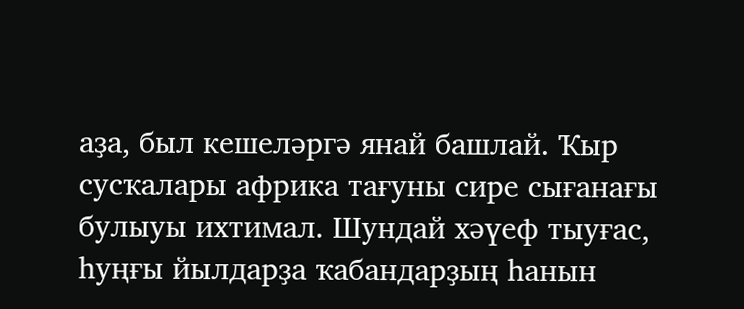аҙа, был кешеләргә янай башлай. Ҡыр сусҡалары африка тағуны сире сығанағы булыуы ихтимал. Шундай хәүеф тыуғас, һуңғы йылдарҙа ҡабандарҙың һанын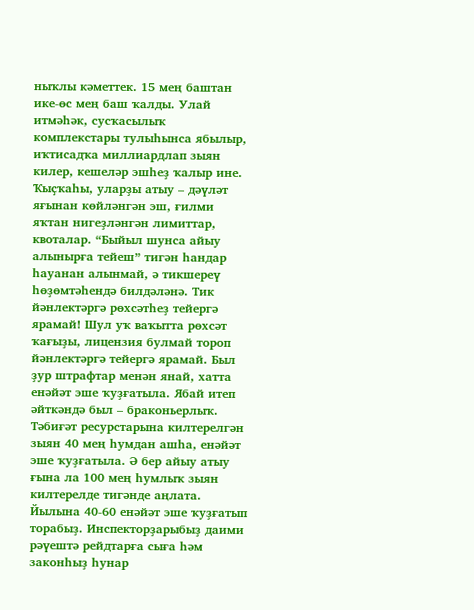ныҡлы кәметтек. 15 мең баштан ике-өс мең баш ҡалды. Улай итмәһәк, сусҡасылыҡ комплекстары тулыһынса ябылыр, иҡтисадҡа миллиардлап зыян килер, кешеләр эшһеҙ ҡалыр ине. Ҡыҫҡаһы, уларҙы атыу – дәүләт яғынан көйләнгән эш, ғилми яҡтан нигеҙләнгән лимиттар, квоталар. “Быйыл шунса айыу алынырға тейеш” тигән һандар һауанан алынмай, ә тикшереү һөҙөмтәһендә билдәләнә. Тик йәнлектәргә рөхсәтһеҙ тейергә ярамай! Шул уҡ ваҡытта рөхсәт ҡағыҙы, лицензия булмай тороп йәнлектәргә тейергә ярамай. Был ҙур штрафтар менән янай, хатта енәйәт эше ҡуҙғатыла. Ябай итеп әйткәндә был – браконьерлыҡ. Тәбиғәт ресурстарына килтерелгән зыян 40 мең һумдан ашһа, енәйәт эше ҡуҙғатыла. Ә бер айыу атыу ғына ла 100 мең һумлыҡ зыян килтерелде тигәнде аңлата. Йылына 40-60 енәйәт эше ҡуҙғатып торабыҙ. Инспекторҙарыбыҙ даими рәүештә рейдтарға сыға һәм законһыҙ һунар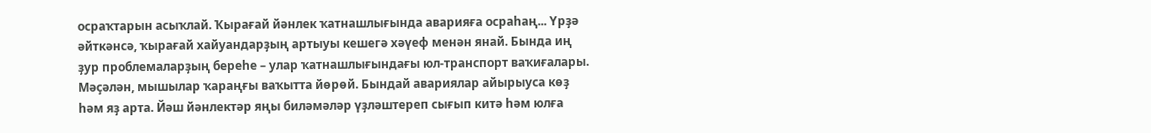осраҡтарын асыҡлай. Ҡырағай йәнлек ҡатнашлығында аварияға осраһаң... Үрҙә әйткәнсә, ҡырағай хайуандарҙың артыуы кешегә хәүеф менән янай. Бында иң ҙур проблемаларҙың береһе – улар ҡатнашлығындағы юл-транспорт ваҡиғалары. Мәҫәлән, мышылар ҡараңғы ваҡытта йөрөй. Бындай авариялар айырыуса көҙ һәм яҙ арта. Йәш йәнлектәр яңы биләмәләр үҙләштереп сығып китә һәм юлға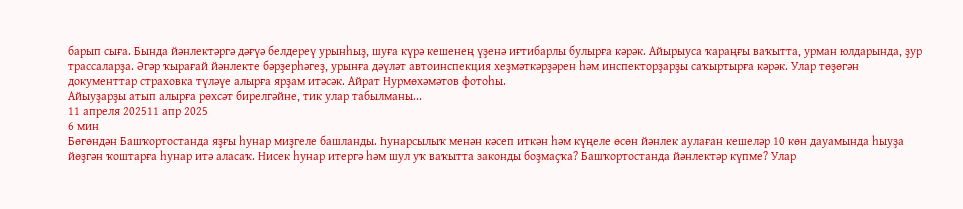барып сыға. Бында йәнлектәргә дәғүә белдереү урынһыҙ, шуға күрә кешенең үҙенә иғтибарлы булырға кәрәк. Айырыуса ҡараңғы ваҡытта, урман юлдарында, ҙур трассаларҙа. Әгәр ҡырағай йәнлекте бәрҙерһәгеҙ, урынға дәүләт автоинспекция хеҙмәткәрҙәрен һәм инспекторҙарҙы саҡыртырға кәрәк. Улар төҙөгән документтар страховка түләүе алырға ярҙам итәсәк. Айрат Нурмөхәмәтов фотоһы.
Айыуҙарҙы атып алырға рөхсәт бирелгәйне, тик улар табылманы...
11 апреля 202511 апр 2025
6 мин
Бөгөндән Башҡортостанда яҙғы һунар миҙгеле башланды. Һунарсылыҡ менән кәсеп иткән һәм күңеле өсөн йәнлек аулаған кешеләр 10 көн дауамында һыуҙа йөҙгән ҡоштарға һунар итә аласаҡ. Нисек һунар итергә һәм шул уҡ ваҡытта законды боҙмаҫҡа? Башҡортостанда йәнлектәр күпме? Улар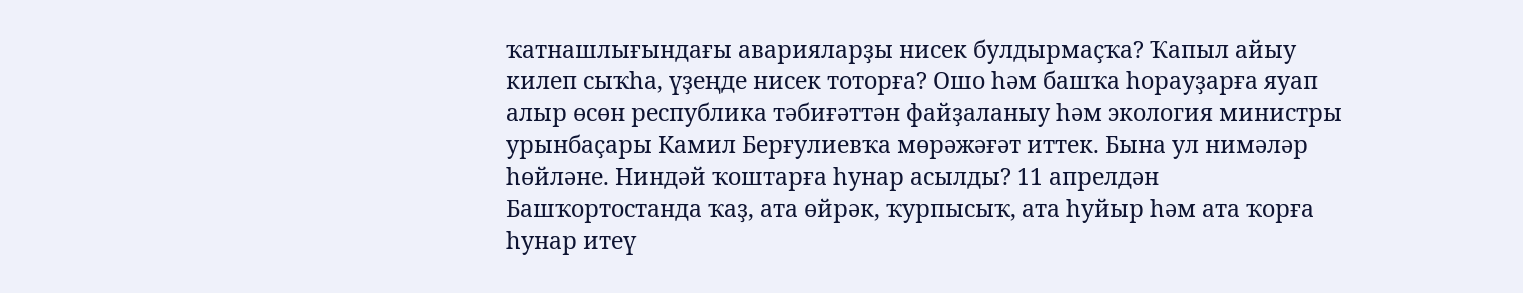ҡатнашлығындағы аварияларҙы нисек булдырмаҫҡа? Ҡапыл айыу килеп сыҡһа, үҙеңде нисек тоторға? Ошо һәм башҡа һорауҙарға яуап алыр өсөн республика тәбиғәттән файҙаланыу һәм экология министры урынбаҫары Камил Берғулиевҡа мөрәжәғәт иттек. Бына ул нимәләр һөйләне. Ниндәй ҡоштарға һунар асылды? 11 апрелдән Башҡортостанда ҡаҙ, ата өйрәк, ҡурпысыҡ, ата һуйыр һәм ата ҡорға һунар итеү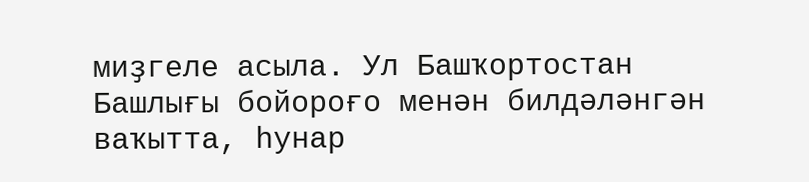миҙгеле асыла. Ул Башҡортостан Башлығы бойороғо менән билдәләнгән ваҡытта, һунар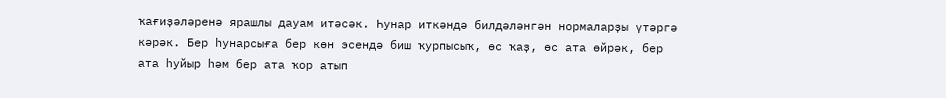ҡағиҙәләренә ярашлы дауам итәсәк. Һунар иткәндә билдәләнгән нормаларҙы үтәргә кәрәк. Бер һунарсыға бер көн эсендә биш ҡурпысыҡ, өс ҡаҙ, өс ата өйрәк, бер ата һуйыр һәм бер ата ҡор атып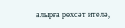алырға рөхсәт ителә,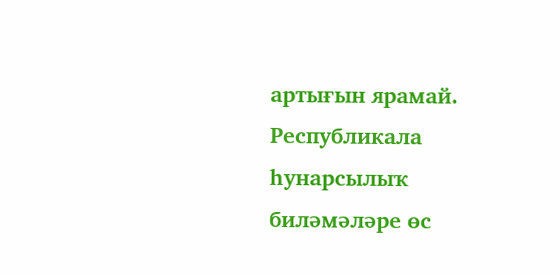артығын ярамай. Республикала һунарсылыҡ биләмәләре өс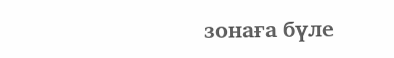зонаға бүле